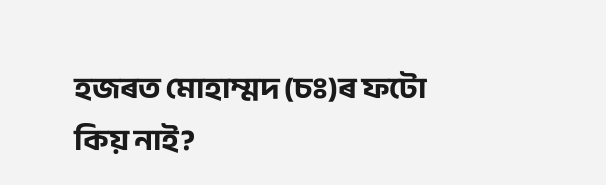হজৰত মোহাম্মদ (চঃ)ৰ ফটো কিয় নাই?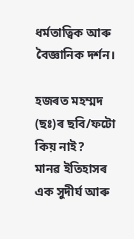ধৰ্মতাত্বিক আৰু বৈজ্ঞানিক দৰ্শন।

হজৰত মহম্মদ (ছঃ)ৰ ছবি/ফটো কিয় নাই?
মানৱ ইতিহাসৰ এক সুদীৰ্ঘ আৰু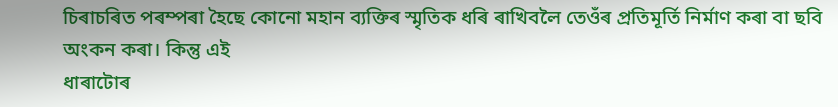চিৰাচৰিত পৰম্পৰা হৈছে কোনো মহান ব্যক্তিৰ স্মৃতিক ধৰি ৰাখিবলৈ তেওঁৰ প্ৰতিমূৰ্তি নিৰ্মাণ কৰা বা ছবি অংকন কৰা। কিন্তু এই
ধাৰাটোৰ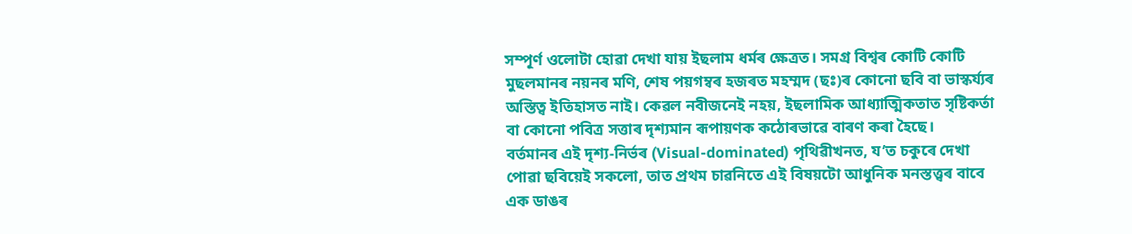সম্পূৰ্ণ ওলোটা হোৱা দেখা যায় ইছলাম ধৰ্মৰ ক্ষেত্ৰত। সমগ্ৰ বিশ্বৰ কোটি কোটি মুছলমানৰ নয়নৰ মণি, শেষ পয়গম্বৰ হজৰত মহম্মদ (ছঃ)ৰ কোনো ছবি বা ভাস্কৰ্য্যৰ অস্তিত্ব ইতিহাসত নাই। কেৱল নবীজনেই নহয়, ইছলামিক আধ্যাত্মিকতাত সৃষ্টিকৰ্তা বা কোনো পবিত্ৰ সত্তাৰ দৃশ্যমান ৰূপায়ণক কঠোৰভাৱে বাৰণ কৰা হৈছে।
বৰ্তমানৰ এই দৃশ্য-নিৰ্ভৰ (Visual-dominated) পৃথিৱীখনত, য’ত চকুৰে দেখা পোৱা ছবিয়েই সকলো, তাত প্ৰথম চাৱনিতে এই বিষয়টো আধুনিক মনস্তত্ত্বৰ বাবে এক ডাঙৰ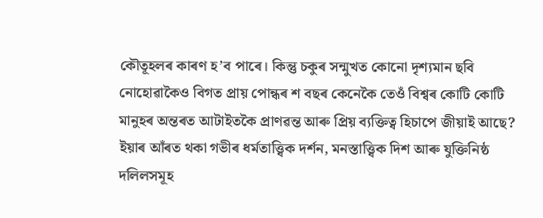কৌতূহলৰ কাৰণ হ’ব পাৰে। কিন্তু চকুৰ সন্মুখত কোনো দৃশ্যমান ছবি নোহোৱাকৈও বিগত প্ৰায় পোন্ধৰ শ বছৰ কেনেকৈ তেওঁ বিশ্বৰ কোটি কোটি মানুহৰ অন্তৰত আটাইতকৈ প্ৰাণৱন্ত আৰু প্ৰিয় ব্যক্তিত্ব হিচাপে জীয়াই আছে?
ইয়াৰ আঁৰত থকা গভীৰ ধৰ্মতাত্ত্বিক দৰ্শন, মনস্তাত্ত্বিক দিশ আৰু যুক্তিনিষ্ঠ দলিলসমূহ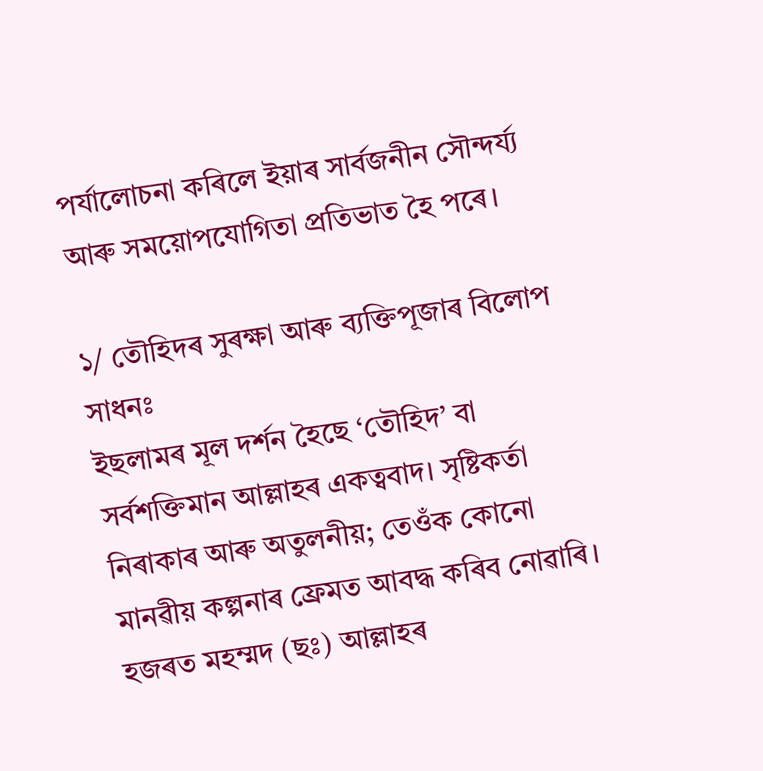পৰ্যালোচনা কৰিলে ইয়াৰ সাৰ্বজনীন সৌন্দৰ্য্য আৰু সময়োপযোগিতা প্ৰতিভাত হৈ পৰে।

১/ তৌহিদৰ সুৰক্ষা আৰু ব্যক্তিপূজাৰ বিলোপ সাধনঃ
ইছলামৰ মূল দৰ্শন হৈছে ‘তৌহিদ’ বা সৰ্বশক্তিমান আল্লাহৰ একত্ববাদ। সৃষ্টিকৰ্তা নিৰাকাৰ আৰু অতুলনীয়; তেওঁক কোনো মানৱীয় কল্পনাৰ ফ্ৰেমত আবদ্ধ কৰিব নোৱাৰি। হজৰত মহম্মদ (ছঃ) আল্লাহৰ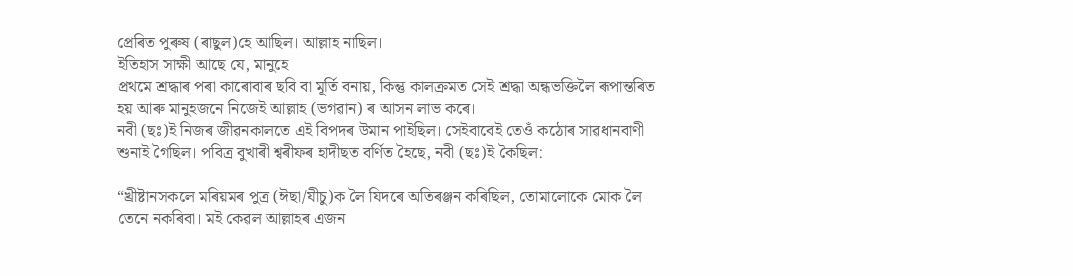প্ৰেৰিত পুৰুষ (ৰাছুল)হে আছিল। আল্লাহ নাছিল।
ইতিহাস সাক্ষী আছে যে, মানুহে
প্ৰথমে শ্ৰদ্ধাৰ পৰা কাৰোবাৰ ছবি বা মূৰ্তি বনায়, কিন্তু কালক্ৰমত সেই শ্ৰদ্ধা অন্ধভক্তিলৈ ৰূপান্তৰিত হয় আৰু মানুহজনে নিজেই আল্লাহ (ভগৱান) ৰ আসন লাভ কৰে।
নবী (ছঃ)ই নিজৰ জীৱনকালতে এই বিপদৰ উমান পাইছিল। সেইবাবেই তেওঁ কঠোৰ সাৱধানবাণী শুনাই গৈছিল। পবিত্ৰ বুখাৰী শ্বৰীফৰ হাদীছত বৰ্ণিত হৈছে, নবী (ছঃ)ই কৈছিল:

“খ্ৰীষ্টানসকলে মৰিয়মৰ পুত্ৰ (ঈছা/যীচু)ক লৈ যিদৰে অতিৰঞ্জন কৰিছিল, তোমালোকে মোক লৈ তেনে নকৰিবা। মই কেৱল আল্লাহৰ এজন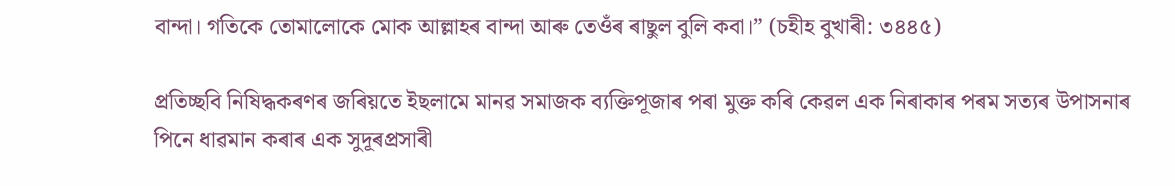বান্দা। গতিকে তোমালোকে মোক আল্লাহৰ বান্দা আৰু তেওঁৰ ৰাছুল বুলি কবা।” (চহীহ বুখাৰী: ৩৪৪৫)

প্ৰতিচ্ছবি নিষিদ্ধকৰণৰ জৰিয়তে ইছলামে মানৱ সমাজক ব্যক্তিপূজাৰ পৰা মুক্ত কৰি কেৱল এক নিৰাকাৰ পৰম সত্যৰ উপাসনাৰ পিনে ধাৱমান কৰাৰ এক সুদূৰপ্ৰসাৰী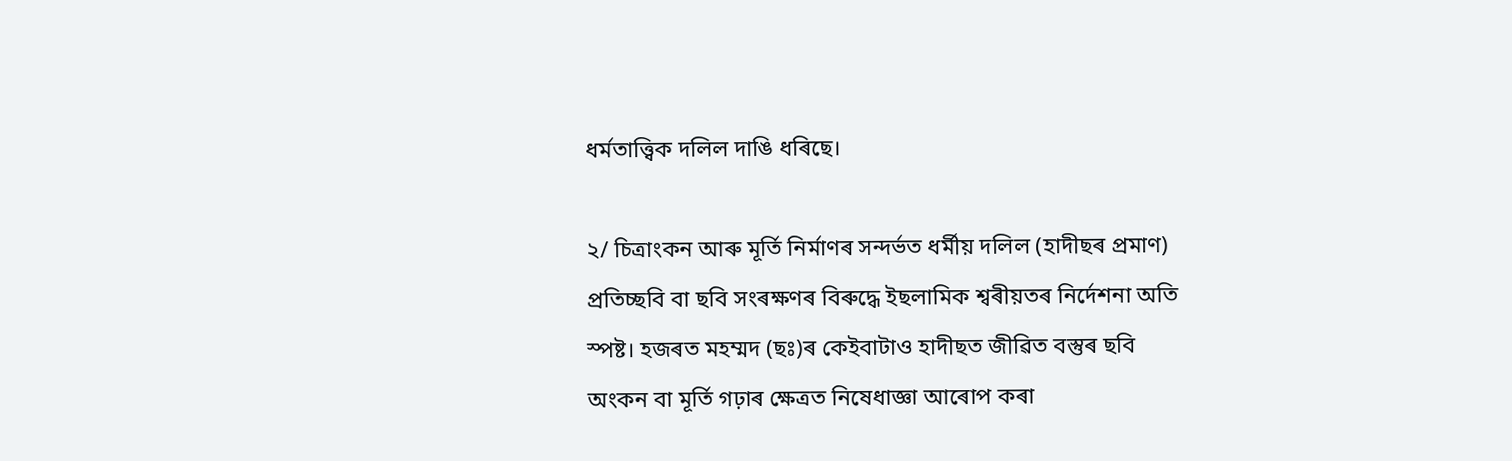ধৰ্মতাত্ত্বিক দলিল দাঙি ধৰিছে।

২/ চিত্ৰাংকন আৰু মূৰ্তি নিৰ্মাণৰ সন্দৰ্ভত ধৰ্মীয় দলিল (হাদীছৰ প্ৰমাণ)
প্ৰতিচ্ছবি বা ছবি সংৰক্ষণৰ বিৰুদ্ধে ইছলামিক শ্বৰীয়তৰ নিৰ্দেশনা অতি স্পষ্ট। হজৰত মহম্মদ (ছঃ)ৰ কেইবাটাও হাদীছত জীৱিত বস্তুৰ ছবি অংকন বা মূৰ্তি গঢ়াৰ ক্ষেত্ৰত নিষেধাজ্ঞা আৰোপ কৰা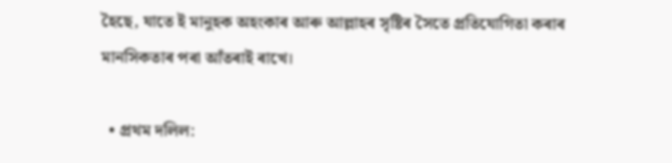হৈছে, যাতে ই মানুহক অহংকাৰ আৰু আল্লাহৰ সৃষ্টিৰ সৈতে প্ৰতিযোগিতা কৰাৰ মানসিকতাৰ পৰা আঁতৰাই ৰাখে।

  • প্ৰথম দলিল: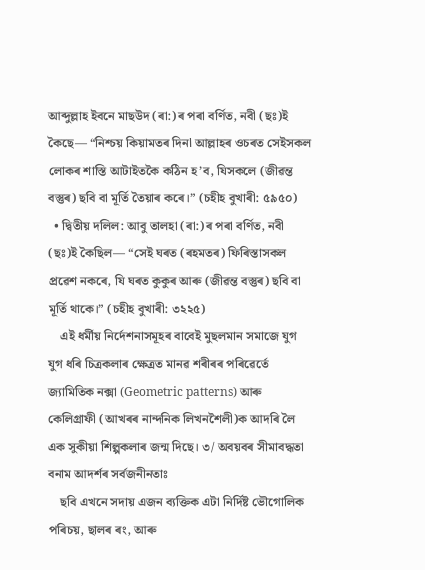আব্দুল্লাহ ইবনে মাছউদ (ৰা:)ৰ পৰা বৰ্ণিত, নবী (ছঃ)ই কৈছে— “নিশ্চয় কিয়ামতৰ দিনا আল্লাহৰ ওচৰত সেইসকল লোকৰ শাস্তি আটাইতকৈ কঠিন হ’ব, যিসকলে (জীৱন্ত বস্তুৰ) ছবি বা মূৰ্তি তৈয়াৰ কৰে।” (চহীহ বুখাৰী: ৫৯৫০)
  • দ্বিতীয় দলিল: আবু তালহা (ৰা:)ৰ পৰা বৰ্ণিত, নবী (ছঃ)ই কৈছিল— “সেই ঘৰত (ৰহমতৰ) ফিৰিস্তাসকল প্ৰৱেশ নকৰে, যি ঘৰত কুকুৰ আৰু (জীৱন্ত বস্তুৰ) ছবি বা মূৰ্তি থাকে।” (চহীহ বুখাৰী: ৩২২৫)
    এই ধৰ্মীয় নিৰ্দেশনাসমূহৰ বাবেই মুছলমান সমাজে যুগ যুগ ধৰি চিত্ৰকলাৰ ক্ষেত্ৰত মানৱ শৰীৰৰ পৰিৱেৰ্তে জ্যামিতিক নক্সা (Geometric patterns) আৰু কেলিগ্ৰাফী (আখৰৰ নান্দনিক লিখনশৈলী)ক আদৰি লৈ এক সুকীয়া শিল্পকলাৰ জন্ম দিছে। ৩/ অবয়বৰ সীমাবদ্ধতা বনাম আদৰ্শৰ সৰ্বজনীনতাঃ
    ছবি এখনে সদায় এজন ব্যক্তিক এটা নিৰ্দিষ্ট ভৌগোলিক পৰিচয়, ছালৰ ৰং, আৰু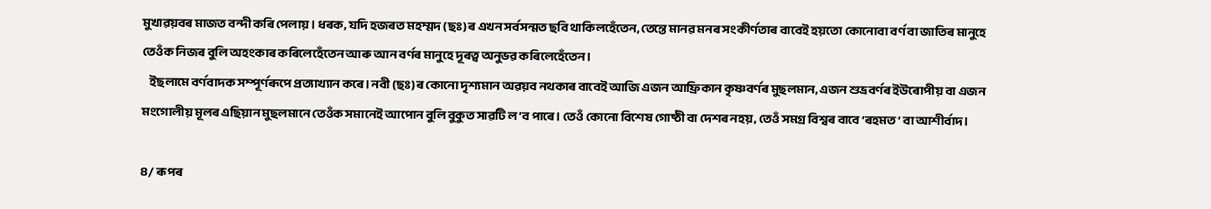মুখাৱয়বৰ মাজত বন্দী কৰি পেলায়। ধৰক, যদি হজৰত মহম্মদ (ছঃ)ৰ এখন সৰ্বসন্মত ছবি থাকিলহেঁতেন, তেন্তে মানৱ মনৰ সংকীৰ্ণতাৰ বাবেই হয়তো কোনোবা বৰ্ণ বা জাতিৰ মানুহে তেওঁক নিজৰ বুলি অহংকাৰ কৰিলেহেঁতেন আৰু আন বৰ্ণৰ মানুহে দূৰত্ব অনুভৱ কৰিলেহেঁতেন।
    ইছলামে বৰ্ণবাদক সম্পূৰ্ণৰূপে প্ৰত্যাখ্যান কৰে। নবী (ছঃ)ৰ কোনো দৃশ্যমান অৱয়ব নথকাৰ বাবেই আজি এজন আফ্ৰিকান কৃষ্ণবৰ্ণৰ মুছলমান, এজন শুভ্ৰবৰ্ণৰ ইউৰোপীয় বা এজন মংগোলীয় মূলৰ এছিয়ান মুছলমানে তেওঁক সমানেই আপোন বুলি বুকুত সাৱটি ল’ব পাৰে। তেওঁ কোনো বিশেষ গোষ্ঠী বা দেশৰ নহয়, তেওঁ সমগ্ৰ বিশ্বৰ বাবে ‘ৰহমত’ বা আশীৰ্বাদ।

৪/ ৰূপৰ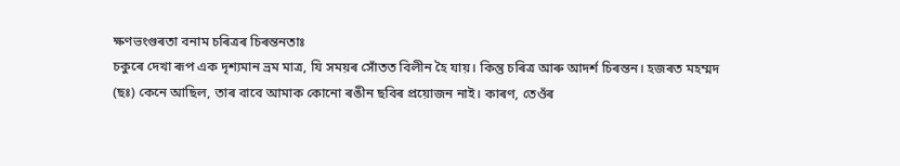ক্ষণভংগুৰতা বনাম চৰিত্ৰৰ চিৰন্তনতাঃ
চকুৰে দেখা ৰূপ এক দৃশ্যমান ভ্ৰম মাত্ৰ, যি সময়ৰ সোঁতত বিলীন হৈ যায়। কিন্তু চৰিত্ৰ আৰু আদৰ্শ চিৰন্তন। হজৰত মহম্মদ (ছঃ) কেনে আছিল, তাৰ বাবে আমাক কোনো ৰঙীন ছবিৰ প্ৰয়োজন নাই। কাৰণ, তেওঁৰ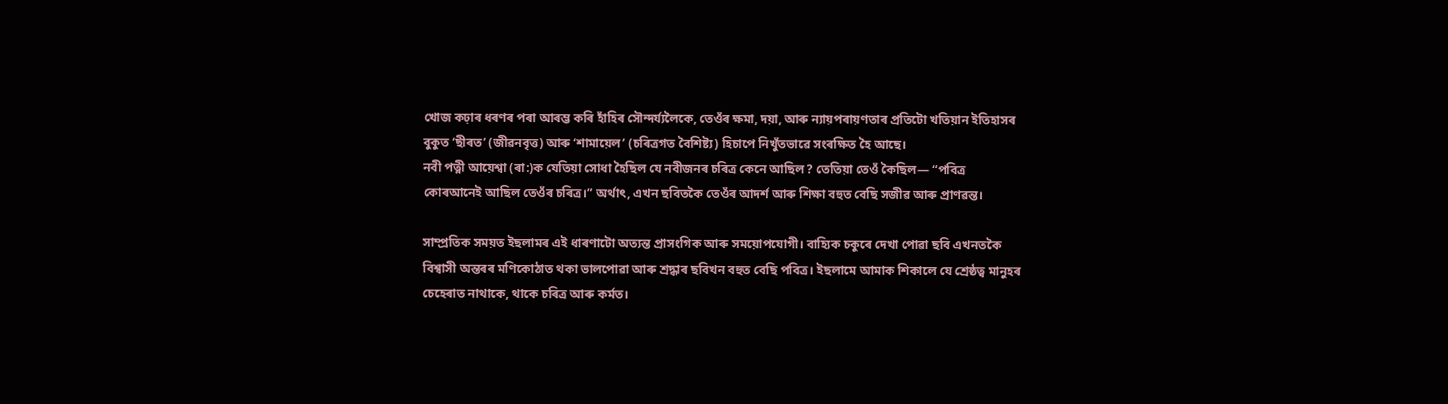খোজ কঢ়াৰ ধৰণৰ পৰা আৰম্ভ কৰি হাঁহিৰ সৌন্দৰ্য্যলৈকে, তেওঁৰ ক্ষমা, দয়া, আৰু ন্যায়পৰায়ণতাৰ প্ৰতিটো খতিয়ান ইতিহাসৰ বুকুত ‘ছীৰত’ (জীৱনবৃত্ত) আৰু ‘শামায়েল’ (চৰিত্ৰগত বৈশিষ্ট্য) হিচাপে নিখুঁতভাৱে সংৰক্ষিত হৈ আছে।
নবী পত্নী আয়েশ্বা (ৰা:)ক যেতিয়া সোধা হৈছিল যে নবীজনৰ চৰিত্ৰ কেনে আছিল? তেতিয়া তেওঁ কৈছিল— “পবিত্ৰ কোৰ‌আনেই আছিল তেওঁৰ চৰিত্ৰ।” অৰ্থাৎ, এখন ছবিতকৈ তেওঁৰ আদৰ্শ আৰু শিক্ষা বহুত বেছি সজীৱ আৰু প্ৰাণৱন্ত।

সাম্প্ৰতিক সময়ত ইছলামৰ এই ধাৰণাটো অত্যন্ত প্ৰাসংগিক আৰু সময়োপযোগী। বাহ্যিক চকুৰে দেখা পোৱা ছবি এখনতকৈ বিশ্বাসী অন্তৰৰ মণিকোঠাত থকা ভালপোৱা আৰু শ্ৰদ্ধাৰ ছবিখন বহুত বেছি পবিত্ৰ। ইছলামে আমাক শিকালে যে শ্ৰেষ্ঠত্ব মানুহৰ চেহেৰাত নাথাকে, থাকে চৰিত্ৰ আৰু কৰ্মত।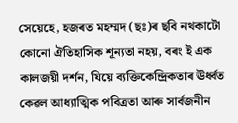সেয়েহে, হজৰত মহম্মদ (ছঃ)ৰ ছবি নথকাটো কোনো ঐতিহাসিক শূন্যতা নহয়, বৰং ই এক কালজয়ী দৰ্শন, যিয়ে ব্যক্তিকেন্দ্ৰিকতাৰ ঊৰ্ধ্বত কেৱল আধ্যাত্মিক পবিত্ৰতা আৰু সাৰ্বজনীন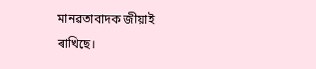মানৱতাবাদক জীয়াই ৰাখিছে।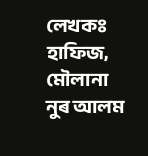লেখকঃ হাফিজ, মৌলানা নুৰ আলম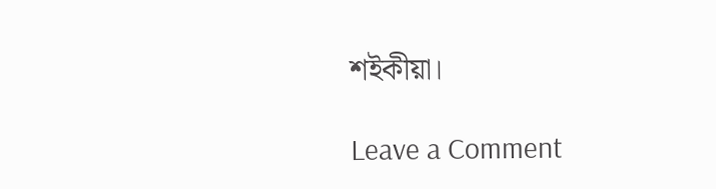শইকীয়া।

Leave a Comment